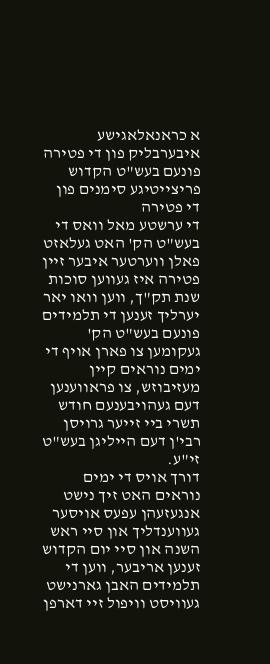א כראנאלאגישע איבערבליק פון די פטירה פונעם בעש"ט הקדוש
פריצייטיגע סימנים פון די פטירה
די ערשטע מאל וואס די בעש"ט הק' האט געלאזט פאלן ווערטער איבער זיין פטירה איז געווען סוכות שנת תק"ך, ווען וואו יאר יערליך זענען די תלמידים פונעם בעש"ט הק' געקומען צו פארן אויף די ימים נוראים קיין מעזיבוזש, צו פראווענען דעם געהויבענעם חודש תשרי ביי זייער גרויסן רבי'ן דעם הייליגן בעש"ט זי"ע.
דורך אויס די ימים נוראים האט זיך נישט אנגעזעהן עפעס אויסער געווענדליך און סיי ראש השנה און סיי יום הקדוש זענען אריבער, ווען די תלמידים האבן גארנישט געוויסט וויפול זיי דארפן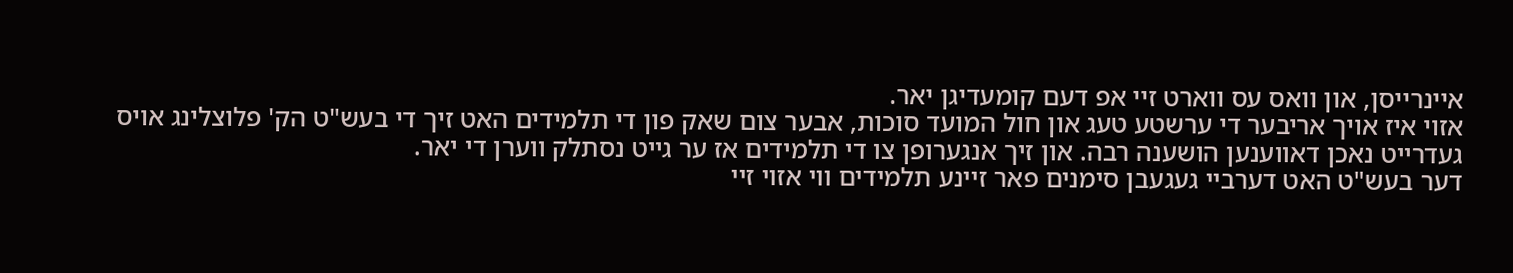איינרייסן, און וואס עס ווארט זיי אפ דעם קומעדיגן יאר.
אזוי איז אויך אריבער די ערשטע טעג און חול המועד סוכות, אבער צום שאק פון די תלמידים האט זיך די בעש"ט הק' פלוצלינג אויס געדרייט נאכן דאווענען הושענה רבה. און זיך אנגערופן צו די תלמידים אז ער גייט נסתלק ווערן די יאר.
דער בעש"ט האט דערביי געגעבן סימנים פאר זיינע תלמידים ווי אזוי זיי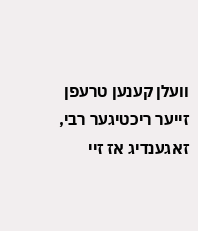וועלן קענען טרעפן זייער ריכטיגער רבי, זאגענדיג אז זיי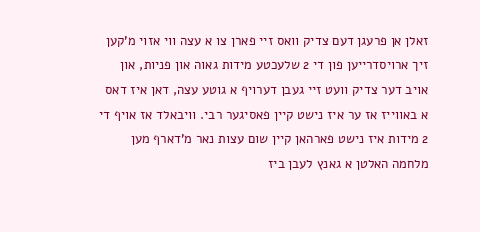זאלן אן פרעגן דעם צדיק וואס זיי פארן צו א עצה ווי אזוי מ'קען זיך ארויסדרייען פון די 2 שלעכטע מידות גאוה און פניות, און אויב דער צדיק וועט זיי געבן דערויף א גוטע עצה, דאן איז דאס א באווייז אז ער איז נישט קיין פאסיגער רבי. וויבאלד אז אויף די 2 מידות איז נישט פארהאן קיין שום עצות נאר מ'דארף מען מלחמה האלטן א גאנץ לעבן ביז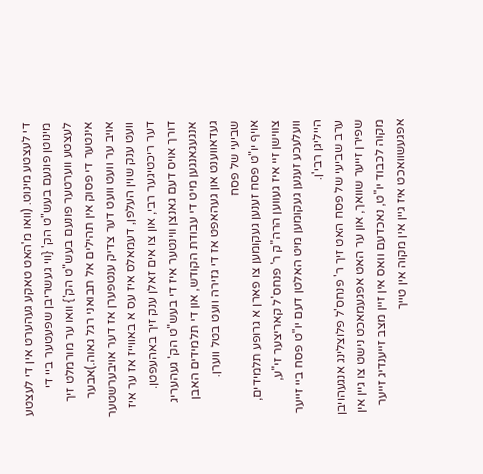די לעצטע מינוט. (וואו מ'האט טאקע געהערט אין די לעצטע מינוטן פונעם בעש"ט הק' {ווי געשריבן שפעטער ביי די לעצטע ווערטער פונעם בעש"ט הק'} וואו ער מורמלט זיך אינטער די פסוק אין תהילים אל תבואני רגל גאוה.)אבער אויב ער וועט וועט דער צדיק ענטפערן אז דער אויבערשטער וועט ענק שוין העלפן, דעמאלס איז עס א באווייז אז ער איז דער ריכטיגער רבי, און צו אים זאלן ענק זיך באהעפטן.
דורך אויס דעם גאנצן ווינטער איז די בעש"ט הק' געהעריג אנגעגאנגען מיט די עבודת הקודש, און די תלמידים האבן געדאווענט און געהאפט אז די גזירה וועט בטל ווערן.
שביעי של פסח
אויף יו"ט פסח זענען געקומען צו פארן א גרופע תלמידים, צווישן זיי איז געווען הרה"ק ר' פנחס'ל קאריצער זי"ע, וועלעכע זענען געקומען מיט האלטן דעם יו"ט פסח ביי זייער הייליגן רבי'ן.
ערב שביעי של פסח האט זיך ר' פנחס'ל פלוצלינג אנגעהויבן שפירן זייער שוואך, און ער האט אפגעמאכט נישט צו גיין אין מקוה לכבוד יו"ט, נאכדעם וואס אין זיין מצב זייענדיג זייער אפגעשוואכט איז גיין אין מקוה אין טייך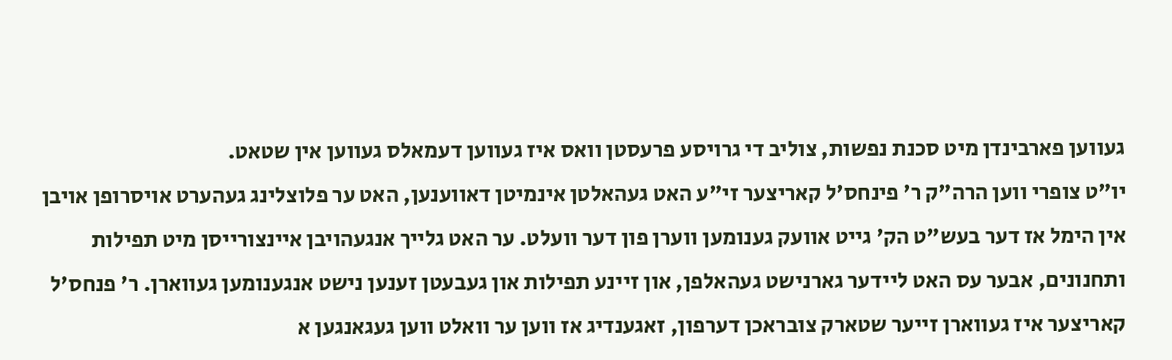געווען פארבינדן מיט סכנת נפשות, צוליב די גרויסע פרעסטן וואס איז געווען דעמאלס געווען אין שטאט.
יו"ט צופרי ווען הרה"ק ר' פינחס'ל קאריצער זי"ע האט געהאלטן אינמיטן דאווענען, האט ער פלוצלינג געהערט אויסרופן אויבן אין הימל אז דער בעש"ט הק' גייט אוועק גענומען ווערן פון דער וועלט. ער האט גלייך אנגעהויבן איינצורייסן מיט תפילות ותחנונים, אבער עס האט ליידער גארנישט געהאלפן, און זיינע תפילות און געבעטן זענען נישט אנגענומען געווארן. ר' פנחס'ל קאריצער איז געווארן זייער שטארק צובראכן דערפון, זאגענדיג אז ווען ער וואלט ווען געגאנגען א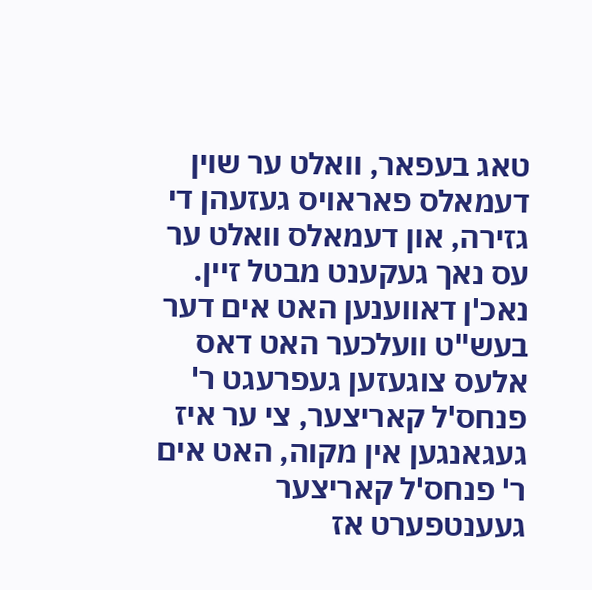טאג בעפאר, וואלט ער שוין דעמאלס פאראויס געזעהן די גזירה, און דעמאלס וואלט ער עס נאך געקענט מבטל זיין.
נאכ'ן דאווענען האט אים דער בעש"ט וועלכער האט דאס אלעס צוגעזען געפרעגט ר' פנחס'ל קאריצער, צי ער איז געגאנגען אין מקוה, האט אים ר' פנחס'ל קאריצער געענטפערט אז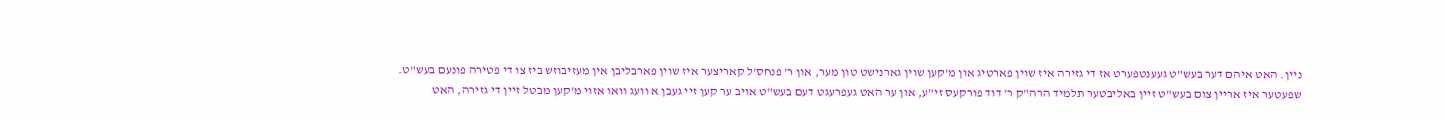ניין. האט איהם דער בעש"ט געענטפערט אז די גזירה איז שוין פארטיג און מ'קען שוין גארנישט טון מער, און ר' פנחס'ל קאריצער איז שוין פארבליבן אין מעזיבוזש ביז צו די פטירה פונעם בעש"ט.
שפעטער איז אריין צום בעש"ט זיין באליבטער תלמיד הרה"ק ר' דוד פורקעס זי"ע, און ער האט געפרעגט דעם בעש"ט אויב ער קען זיי געבן א וועג וואו אזוי מ'קען מבטל זיין די גזירה, האט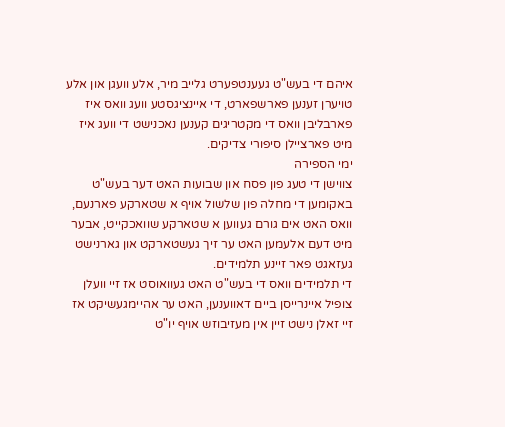איהם די בעש"ט געענטפערט גלייב מיר, אלע וועגן און אלע טויערן זענען פארשפארט, די איינציגסטע וועג וואס איז פארבליבן וואס די מקטריגים קענען נאכנישט די וועג איז מיט פארציילן סיפורי צדיקים.
ימי הספירה
צווישן די טעג פון פסח און שבועות האט דער בעש"ט באקומען די מחלה פון שלשול אויף א שטארקע פארנעם, וואס האט אים גורם געווען א שטארקע שוואכקייט, אבער מיט דעם אלעמען האט ער זיך געשטארקט און גארנישט געזאגט פאר זיינע תלמידים.
די תלמידים וואס די בעש"ט האט געוואוסט אז זיי וועלן צופיל איינרייסן ביים דאווענען, האט ער אהיימגעשיקט אז זיי זאלן נישט זיין אין מעזיבוזש אויף יו"ט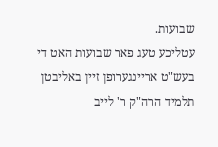שבועות.
עטליכע טעג פאר שבועות האט די בעש"ט אריינגערופן זיין באליבטן תלמיד הרה"ק ר' לייב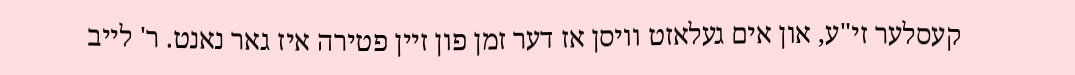קעסלער זי"ע, און אים געלאזט וויסן אז דער זמן פון זיין פטירה איז גאר נאנט. ר' לייב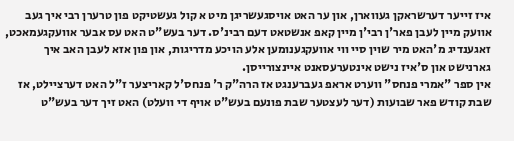איז זייער דערשראקן געווארן, און ער האט אויסגעשריגן מיט א קול געשטיקט פון טרערן רבי איך געב אוועק מיין לעבן פאר'ן רבי'ן מיין קאפ אנשטאט דעם רבינ'ס. דער בעש"ט האט עס אבער אוועקגעמאכט, זאגענדיג מ'האט מיר שוין סיי ווי אוועקגענומען אלע הויכע מדריגות, און פון אזא לעבן האב איך גארנישט און ס'איז נישט אינטערעסאנט איינצורייסן.
אין ספר "אמרי פנחס" ווערט אראפ געברענגט אז הרה"ק ר' פנחס'ל קאריצער ז"ל האט דערציילט, אז שבת קודש פאר שבועות (דער לעצטער שבת פונעם בעש"ט אויף די וועלט) האט זיך דער בעש"ט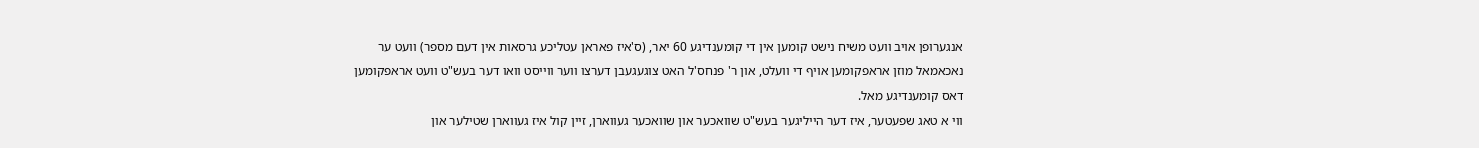אנגערופן אויב וועט משיח נישט קומען אין די קומענדיגע 60 יאר, (ס'איז פאראן עטליכע גרסאות אין דעם מספר) וועט ער נאכאמאל מוזן אראפקומען אויף די וועלט, און ר' פנחס'ל האט צוגעגעבן דערצו ווער ווייסט וואו דער בעש"ט וועט אראפקומען דאס קומענדיגע מאל.
ווי א טאג שפעטער, איז דער הייליגער בעש"ט שוואכער און שוואכער געווארן, זיין קול איז געווארן שטילער און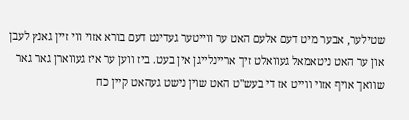שטילער, אבער מיט דעם אלעם האט ער ווייטער געדינט דעם בורא אזוי ווי זיין גאנץ לעבן און ער האט ניטאמאל געוואלט זיך אריינלייגן אין בעט. ביז ווען ער איז געווארן גאר גאר שוואך אויף אזוי ווייט אז די בעש"ט האט שוין נישט געהאט קיין כח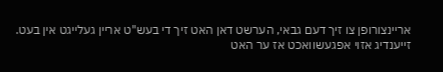אריינצורופן צו זיך דעם גבאי, הערשט דאן האט זיך די בעש"ט אריין געלייגט אין בעט.
זייענדיג אזוי אפגעשוואכט אז ער האט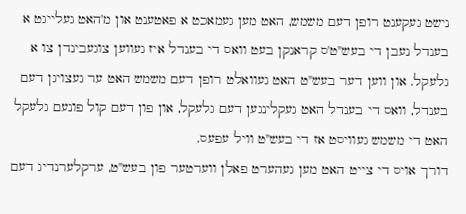נישט געקענט רופן דעם משמש, האט מען געמאכט א פאטענט און מ'האט געלייגט א בענדל נעבן די בעש"ט'ס קראנקן בעט וואס די בענדל איז געווען צוגעבינדן צו א גלעקל. און ווען דער בעש"ט האט געוואלט רופן דעם משמש האט ער געצויגן דעם בענדל, וואס די בענדל האט געקלינגען דעם גלעקל, און פון דעם קול פונעם גלעקל האט די משמש געוויסט אז די בעש"ט וויל עפעס.
דורך אויס די צייט האט מען געהערט פאלן ווערטער פון בעש"ט, ערקלערנדיג דעם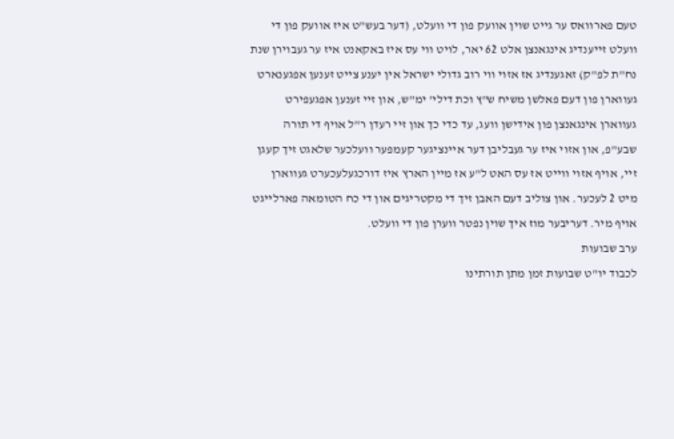טעם פארוואס ער גייט שוין אוועק פון די וועלט, (דער בעש"ט איז אוועק פון די וועלט זייענדיג אינגאנצן אלט 62 יאר, לויט ווי עס איז באקאנט איז ער געבוירן שנת נח"ת לפ"ק) זאגענדיג אז אזוי ווי רוב גדולי ישראל אין יענע צייט זענען אפגענארט געווארן פון דעם פאלשן משיח ש"ץ וכת דילי' ימ"ש, און זיי זענען אפגעפירט געווארן אינגאנצן פון אידישן וועג, עד כדי כך און זיי רעדן ר"ל אויף די תורה שבע"פ, און אזוי איז ער געבליבן דער איינציגער קעמפער וועלכער שלאגט זיך קעגן זיי, אויף אזוי ווייט אז עס האט ל"ע אז מיין הארץ איז דורכגעלעכערט געווארן מיט 2 לעכער. און צוליב דעם האבן זיך די מקטריגים און די כח הטומאה פארלייגט אויף מיר. דעריבער מוז איך שוין נפטר ווערן פון די וועלט.
ערב שבועות
לכבוד יו"ט שבועות זמן מתן תורתינו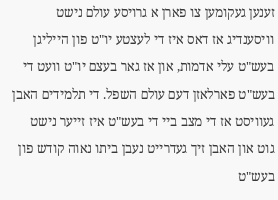זענען געקומען צו פארן א גרויסע עולם נישט וויסענדיג אז דאס איז די לעצטע יו"ט פון הייליגן בעש"ט עלי אדמות, און אז גאר בעצם יו"ט וועט די בעש"ט פארלאזן דעם עולם השפל. די תלמידים האבן געוויסט אז די מצב ביי די בעש"ט איז זייער נישט גוט און האבן זיך געדרייט נעבן ביתו נאוה קודש פון בעש"ט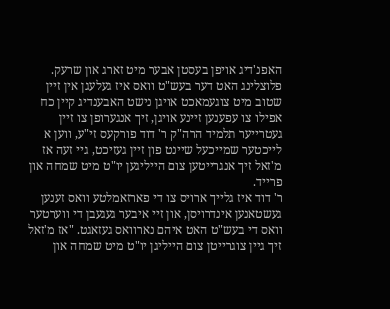האפנ'דיג אויפן בעסטן אבער מיט זארג און שרעק.
פלוצלינג האט דער בעש"ט וואס איז געלעגן אין זיין שטוב מיט צוגעמאכט אויגן נישט האבענדיג קיין כח אפילו צו עפענען זיינע אויגן, זיך אנגערופן צו זיין געטרייער תלמיד הרה"ק ר' דוד פורקעס זי"ע, ווען א לייכטער שמייכעל שיינט פון זיין געזיכט, גיי זעה אז מ'זאל זיך אנגרייטען צום הייליגען יו"ט מיט שמחה און פרייד.
ר' דוד איז גלייך ארויס צו די פארזאמלטע וואס זענען געשטאנען אינדרויסן, און זיי איבער געגעבן די ווערטער וואס די בעש"ט האט איהם נארוואס געזאגט. "אז מ'זאל זיך גיין צוגרייטן צום הייליגן יו"ט מיט שמחה און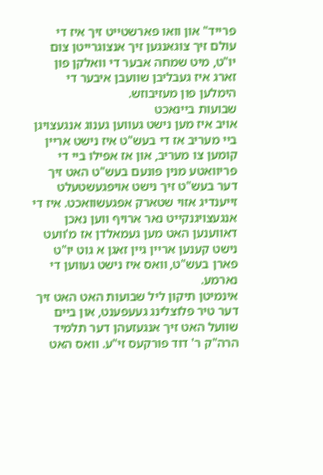פרייד" און וואו פארשטייט זיך איז די עולם זיך צוגאנגען זיך אנצוגרייטן צום יו"ט, מיט שמחה אבער די וואלקן פון זארג איז געבליבן שוועבן איבער די הימלען פון מעזיבוזש.
שבועות ביינאכט
אויב איז מען נישט געווען גענוג אנגעצויגן ביי מעריב אז די בעש"ט איז נישט אריין קומען צו מעריב, און אז אפילו ביי די פריוואטע מנין פונעם בעש"ט האט זיך דער בעש"ט זיך נישט אויפגעשטעלט זייענדיג אזוי שטארק אפגעשוואכט. איז די אנגעצויגנקייט נאר ארויף ווען נאכן דאווענען האט מען געמאלדן אז מ'וועט נישט קענען אריין גיין זאגן א גוט יו"ט פארן בעש"ט, וואס איז נישט געווען די נארמע.
אינמיטן תיקון ליל שבועות האט האט זיך דער טיר פלוצלינג געעפענט, און ביים שוועל האט זיך אנגעזעהן דער תלמיד הרה"ק ר' דוד פורקעס זי"ע. וואס האט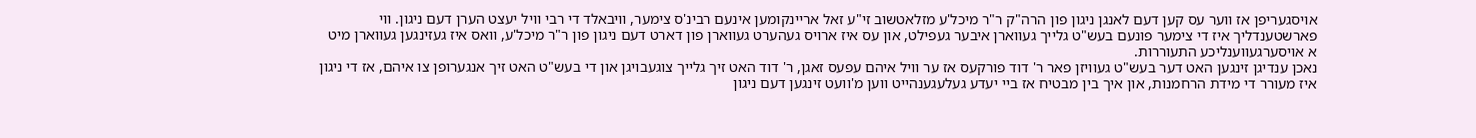אויסגעריפן אז ווער עס קען דעם לאנגן ניגון פון הרה"ק ר"ר מיכל'ע מזלאטשוב זי"ע זאל אריינקומען אינעם רבינ'ס צימער, וויבאלד די רבי וויל יעצט הערן דעם ניגון. ווי פארשטענדליך איז די צימער פונעם בעש"ט גלייך געווארן איבער געפילט, און עס איז ארויס געהערט געווארן פון דארט דעם ניגון פון ר"ר מיכל'ע, וואס איז געזינגען געווארן מיט א אויסערגעווענליכע התעוררות.
נאכן ענדיגן זינגען האט דער בעש"ט געוויזן פאר ר' דוד פורקעס אז ער וויל איהם עפעס זאגן, ר' דוד האט זיך גלייך צוגעבויגן און די בעש"ט האט זיך אנגערופן צו איהם, אז די ניגון איז מעורר די מידת הרחמנות, און איך בין מבטיח אז ביי יעדע געלעגענהייט ווען מ'וועט זינגען דעם ניגון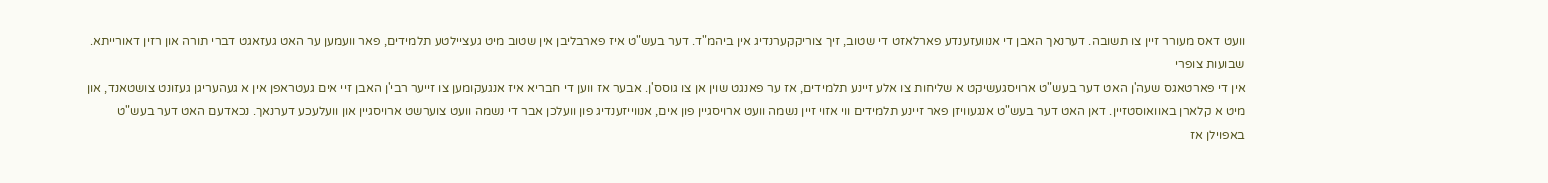וועט דאס מעורר זיין צו תשובה. דערנאך האבן די אנוועזענדע פארלאזט די שטוב, זיך צוריקקערנדיג אין ביהמ"ד. דער בעש"ט איז פארבליבן אין שטוב מיט געציילטע תלמידים, פאר וועמען ער האט געזאגט דברי תורה און רזין דאורייתא.
שבועות צופרי
אין די פארטאגס שעה'ן האט דער בעש"ט ארויסגעשיקט א שליחות צו אלע זיינע תלמידים, אז ער פאנגט שוין אן צו גוסס'ן. אבער אז ווען די חבריא איז אנגעקומען צו זייער רבי'ן האבן זיי אים געטראפן אין א געהעריגן געזונט צושטאנד, און מיט א קלארן באוואוסטזיין. דאן האט דער בעש"ט אנגעוויזן פאר זיינע תלמידים ווי אזוי זיין נשמה וועט ארויסגיין פון אים, אנווייזענדיג פון וועלכן אבר די נשמה וועט צוערשט ארויסגיין און וועלעכע דערנאך. נכאדעם האט דער בעש"ט באפוילן אז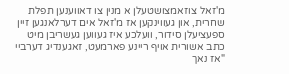מ'זאל צוזאמצושטעלן א מנין צו דאווענען תפלת שחרית, און געווינקען אז מ'זאל אים דערלאנגען זיין ספעציעלן סידור, וועלכע איז געווען געשריבן מיט כתב אשורית אויף ריינע פארמעט, זאגענדיג דערביי "אז נאך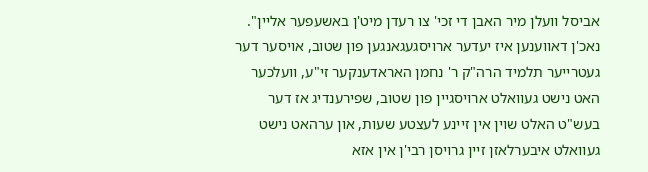אביסל וועלן מיר האבן די זכי' צו רעדן מיט'ן באשעפער אליין".
נאכ'ן דאווענען איז יעדער ארויסגעגאנגען פון שטוב, אויסער דער געטרייער תלמיד הרה"ק ר' נחמן האראדענקער זי"ע, וועלכער האט נישט געוואלט ארויסגיין פון שטוב, שפירענדיג אז דער בעש"ט האלט שוין אין זיינע לעצטע שעות, און ערהאט נישט געוואלט איבערלאזן זיין גרויסן רבי'ן אין אזא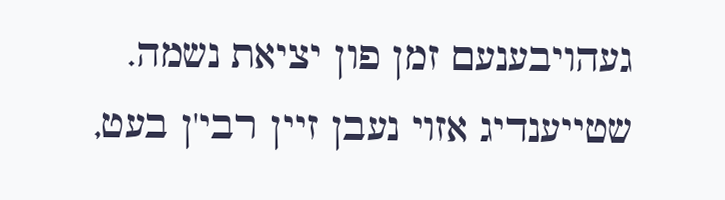געהויבענעם זמן פון יציאת נשמה.
שטייענדיג אזוי נעבן זיין רבי'ן בעט,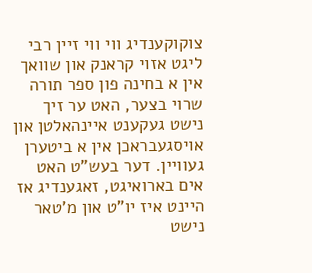צוקוקענדיג ווי ווי זיין רבי ליגט אזוי קראנק און שוואך אין א בחינה פון ספר תורה שרוי בצער, האט ער זיך נישט געקענט איינהאלטן און אויסגעבראכן אין א ביטערן געוויין. דער בעש"ט האט אים בארואיגט, זאגענדיג אז היינט איז יו"ט און מ'טאר נישט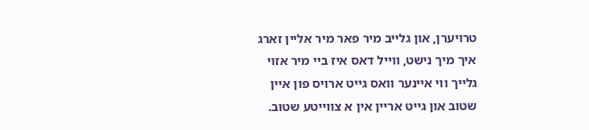טרויערן, און גלייב מיר פאר מיר אליין זארג איך מיך נישט, ווייל דאס איז ביי מיר אזוי גלייך ווי איינער וואס גייט ארויס פון איין שטוב און גייט אריין אין א צווייטע שטוב.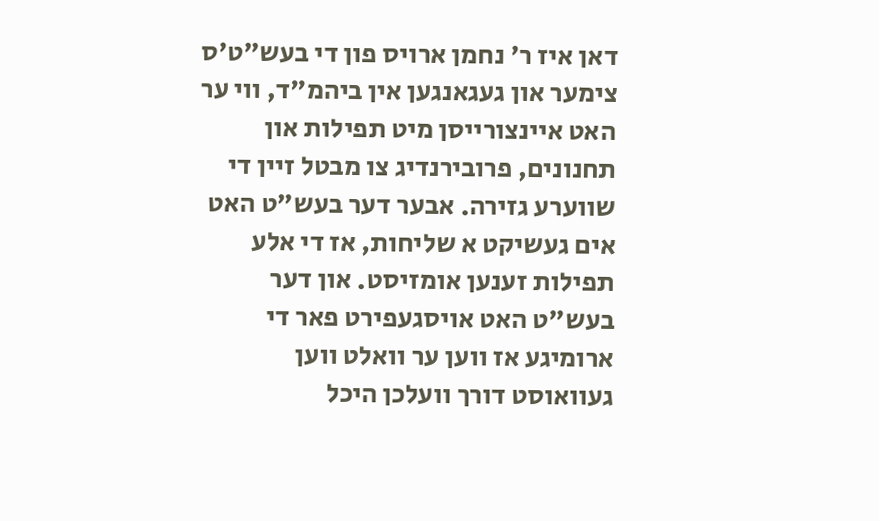דאן איז ר' נחמן ארויס פון די בעש"ט'ס צימער און געגאנגען אין ביהמ"ד, ווי ער האט איינצורייסן מיט תפילות און תחנונים, פרובירנדיג צו מבטל זיין די שווערע גזירה. אבער דער בעש"ט האט אים געשיקט א שליחות, אז די אלע תפילות זענען אומזיסט. און דער בעש"ט האט אויסגעפירט פאר די ארומיגע אז ווען ער וואלט ווען געוואוסט דורך וועלכן היכל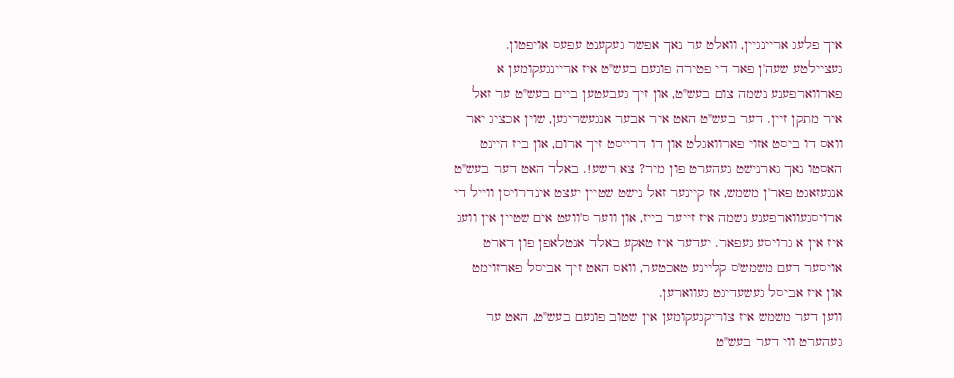איך פלעג אריינגיין, וואלט ער נאך אפשר געקענט עפעס אויפטון.
געציילטע שעה'ן פאר די פטירה פונעם בעש"ט איז אריינגעקומען א פארווארפענע נשמה צום בעש"ט, און זיך געבעטען ביים בעש"ט ער זאל איר מתקן זיין. דער בעש"ט האט איר אבער אנגעשריגען, שוין אכציג יאר וואס דו ביסט אזוי פארוואגלט און דו דרייסט זיך ארום, און ביז היינט האסטו נאך גארנישט געהערט פון מיר? צא רשע!. באלד האט דער בעש"ט אנגעזאגט פאר'ן משמש, אז קיינער זאל נישט שטיין יעצט אינדרויסן ווייל די ארויסגעווארפענע נשמה איז זייער בייז, און ווער ס'וועט אים שטיין אין וועג איז אין א גרויסע געפאר. יעדער איז טאקע באלד אנטלאפן פון דארט אויסער דעם משמש'ס קליינע טאכטער, וואס האט זיך אביסל פארזוימט און איז אביסל געשעדיגט געווארען.
ווען דער משמש איז צוריקגעקומען אין שטוב פונעם בעש"ט, האט ער געהערט ווי דער בעש"ט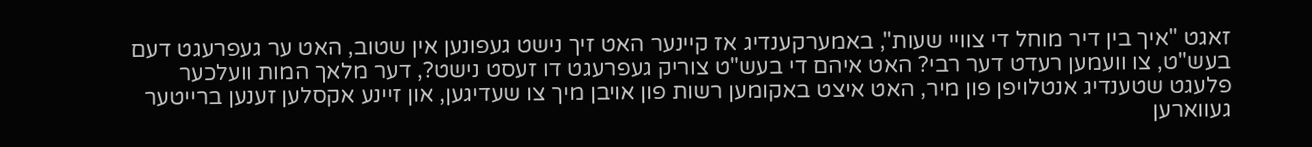זאגט "איך בין דיר מוחל די צוויי שעות", באמערקענדיג אז קיינער האט זיך נישט געפונען אין שטוב, האט ער געפרעגט דעם בעש"ט, צו וועמען רעדט דער רבי? האט איהם די בעש"ט צוריק געפרעגט דו זעסט נישט?, דער מלאך המות וועלכער פלעגט שטענדיג אנטלויפן פון מיר, האט איצט באקומען רשות פון אויבן מיך צו שעדיגען, און זיינע אקסלען זענען ברייטער געווארען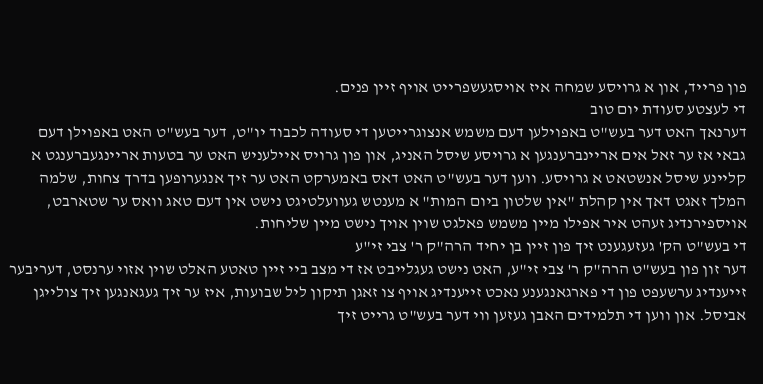פון פרייד, און א גרויסע שמחה איז אויסגעשפרייט אויף זיין פנים.
די לעצטע סעודת יום טוב
דערנאך האט דער בעש"ט באפוילען דעם משמש אנצוגרייטען די סעודה לכבוד יו"ט, דער בעש"ט האט באפוילן דעם גבאי אז ער זאל אים אריינברענגען א גרויסע שיסל האניג, און פון גרויס איילעניש האט ער בטעות אריינגעברענגט א קליינע שיסל אנשטאט א גרויסע. ווען דער בעש"ט האט דאס באמערקט האט ער זיך אנגערופען בדרך צחות, שלמה המלך זאגט דאך אין קהלת "אין שלטון ביום המות" א מענטש געוועלטיגט נישט אין דעם טאג וואס ער שטארבט, אויספירנדיג זעהט איר אפילו מיין משמש פאלגט שוין אויך נישט מיין שליחות.
די בעש"ט הק' געזעגענט זיך פון זיין בן יחיד הרה"ק ר' צבי זי"ע
דער זון פון בעש"ט הרה"ק ר' צבי זי"ע, האט נישט געגלייבט אז די מצב ביי זיין טאטע האלט שוין אזוי ערנסט, דעריבער זייענדיג ערשעפט פון די פארגאנגענע נאכט זייענדיג אויף צו זאגן תיקון ליל שבועות, איז ער זיך געגאנגען זיך צולייגן אביסל. און ווען די תלמידים האבן געזען ווי דער בעש"ט גרייט זיך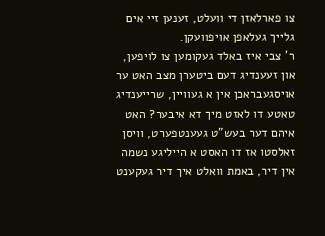צו פארלאזן די וועלט, זענען זיי אים גלייך געלאפן אויפוועקן.
ר' צבי איז באלד געקומען צו לויפען, און זעענדיג דעם ביטערן מצב האט ער אויסגעבראכן אין א געוויין, שרייענדיג טאטע דו לאזט מיך דא איבער? האט איהם דער בעש"ט געענטפערט, וויסן זאלסטו אז דו האסט א הייליגע נשמה אין דיר, באמת וואלט איך דיר געקענט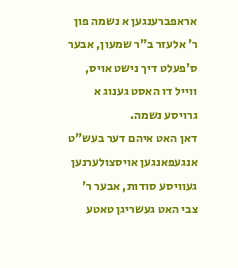אראפברענגען א נשמה פון ר' אלעזר ב"ר שמעון, אבער ס'פעלט דיך נישט אויס, ווייל דו האסט גענוג א גרויסע נשמה.
דאן האט איהם דער בעש"ט אנגעפאנגען אויסצולערנען געוויסע סודות, אבער ר' צבי האט געשריגן טאטע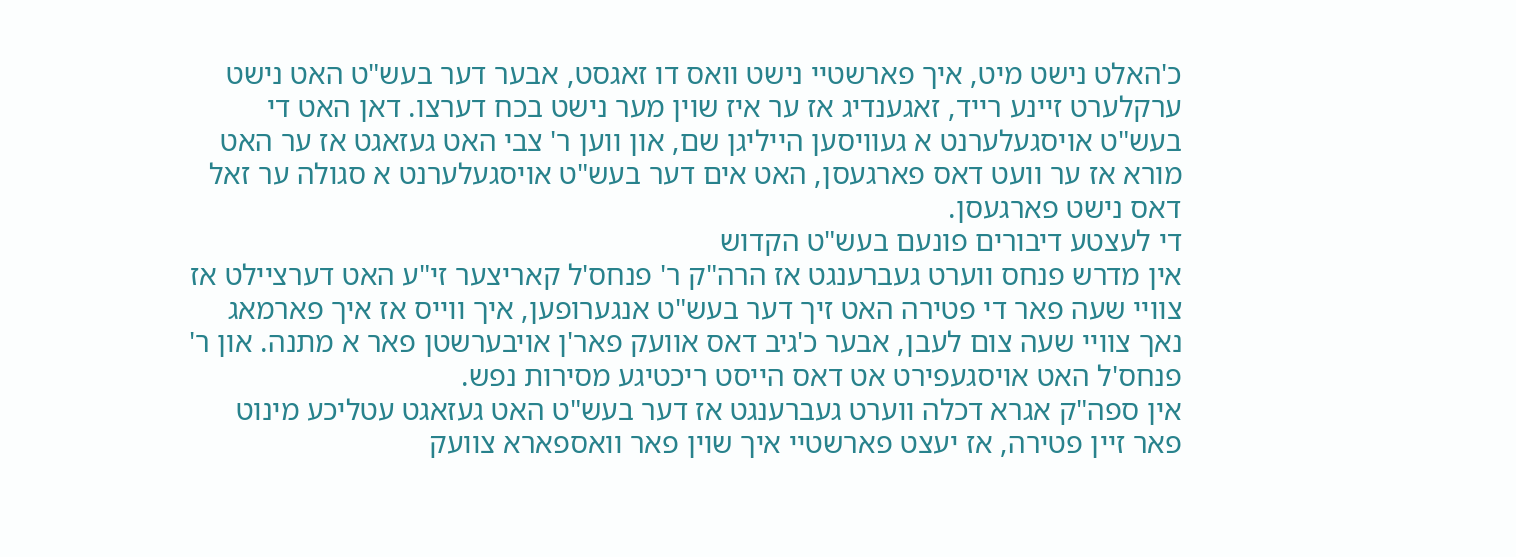כ'האלט נישט מיט, איך פארשטיי נישט וואס דו זאגסט, אבער דער בעש"ט האט נישט ערקלערט זיינע רייד, זאגענדיג אז ער איז שוין מער נישט בכח דערצו. דאן האט די בעש"ט אויסגעלערנט א געוויסען הייליגן שם, און ווען ר' צבי האט געזאגט אז ער האט מורא אז ער וועט דאס פארגעסן, האט אים דער בעש"ט אויסגעלערנט א סגולה ער זאל דאס נישט פארגעסן.
די לעצטע דיבורים פונעם בעש"ט הקדוש
אין מדרש פנחס ווערט געברענגט אז הרה"ק ר' פנחס'ל קאריצער זי"ע האט דערציילט אז צוויי שעה פאר די פטירה האט זיך דער בעש"ט אנגערופען, איך ווייס אז איך פארמאג נאך צוויי שעה צום לעבן, אבער כ'גיב דאס אוועק פאר'ן אויבערשטן פאר א מתנה. און ר' פנחס'ל האט אויסגעפירט אט דאס הייסט ריכטיגע מסירות נפש.
אין ספה"ק אגרא דכלה ווערט געברענגט אז דער בעש"ט האט געזאגט עטליכע מינוט פאר זיין פטירה, אז יעצט פארשטיי איך שוין פאר וואספארא צוועק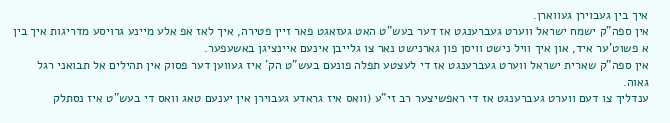איך בין געבוירן געווארן.
אין ספה"ק ישמח ישראל ווערט געברענגט אז דער בעש"ט האט געזאגט פאר זיין פטירה, איך לאז אפ אלע מיינע גרויסע מדריגות איך בין א פשוט'ער איד, און איך וויל נישט וויסן פון גארנישט נאר צו גלייבן אינעם איינציגן באשעפער.
אין ספה"ק שארית ישראל ווערט געברענגט אז די לעצטע תפלה פונעם בעש"ט הק' איז געווען דער פסוק אין תהילים אל תבואני רגל גאוה.
ענדליך צו דעם ווערט געברענגט אז די ראפשיצער רב זי"ע (וואס איז גראדע געבוירן אין יענעם טאג וואס די בעש"ט איז נסתלק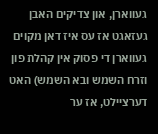געווארן, און צדיקים האבן געזאגט אז עס איז דאן מקוים געווארן די פסוק אין קהלת פון וזרח השמש ובא השמש) האט דערציילט, אז ער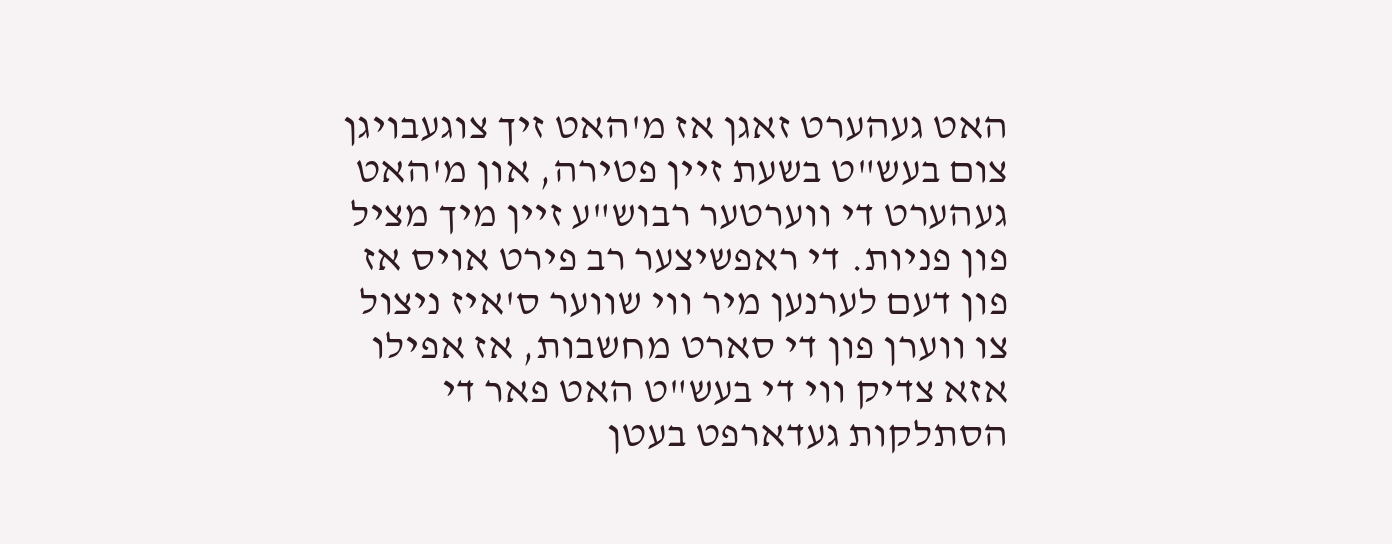האט געהערט זאגן אז מ'האט זיך צוגעבויגן צום בעש"ט בשעת זיין פטירה, און מ'האט געהערט די ווערטער רבוש"ע זיין מיך מציל פון פניות. די ראפשיצער רב פירט אויס אז פון דעם לערנען מיר ווי שווער ס'איז ניצול צו ווערן פון די סארט מחשבות, אז אפילו אזא צדיק ווי די בעש"ט האט פאר די הסתלקות געדארפט בעטן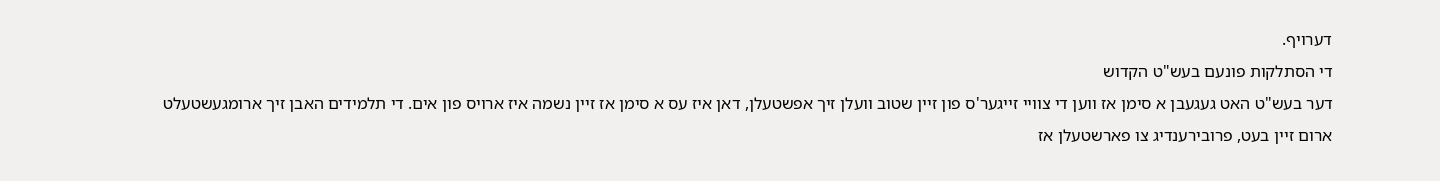דערויף.
די הסתלקות פונעם בעש"ט הקדוש
דער בעש"ט האט געגעבן א סימן אז ווען די צוויי זייגער'ס פון זיין שטוב וועלן זיך אפשטעלן, דאן איז עס א סימן אז זיין נשמה איז ארויס פון אים. די תלמידים האבן זיך ארומגעשטעלט ארום זיין בעט, פרובירענדיג צו פארשטעלן אז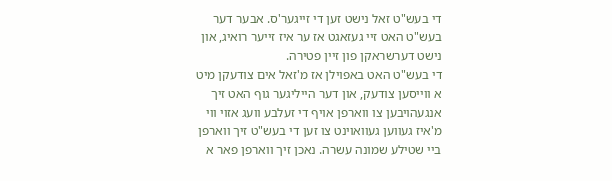די בעש"ט זאל נישט זען די זייגער'ס. אבער דער בעש"ט האט זיי געזאגט אז ער איז זייער רואיג, און נישט דערשראקן פון זיין פטירה.
די בעש"ט האט באפוילן אז מ'זאל אים צודעקן מיט א ווייסען צודעק, און דער הייליגער גוף האט זיך אנגעהויבען צו ווארפן אויף די זעלבע וועג אזוי ווי מ'איז געווען געוואוינט צו זען די בעש"ט זיך ווארפן ביי שטילע שמונה עשרה. נאכן זיך ווארפן פאר א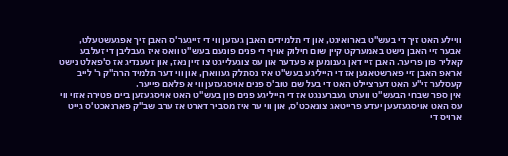וויילע האט זיך די בעש"ט בארואיגט, און די תלמידים האבן געזען ווי די זייגער'ס האבן זיך אפגעשטעלט, אבער זיי האבן נישט באמערקט קיין שום חילוק אויף די פנים פונעם בעש"ט וואס איז געבליבן די זעלבע קאליר פון פריער. האבן זיי דאן גענומען א פעדער און עס צוגעלייגט צו זיין נאז, און זעענדיג אז ס'פאלט נישט אראפ האבן זיי פארשטאנען אז די הייליגע בעש"ט איז נסתלק געווארן, און ווי דער תלמיד הרה"ק ר' לייב קעסלער זי"ע האט דערציילט האט די בעל שם טוב'ס פנים אויסגעזען ווי א פלאם פייער.
אין ספר שבחי הבעש"ט ווערט געברענגט אז די הייליגע פנים פון בעש"ט האט אויסגעזען ביים פטירה אזוי ווי עס האט אויסגעזעען יעדע פרייטאג צונאכט'ס, און ווי ער איז מסביר דארט אז ערב שב"ק פארנאכט'ס גייט ארויס די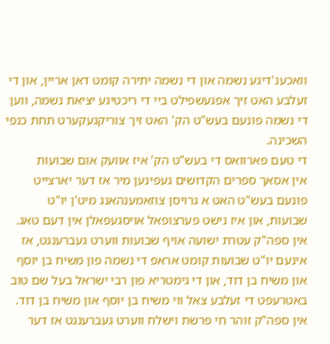וואכענ'דיגע נשמה און די נשמה יתירה קומט דאן אריין, און די זעלבע האט זיך אפגעשפילט ביי די ריכטיגע יציאת נשמה, ווען די נשמה פונעם בעש"ט הק' האט זיך צוריקגעקערט תחת כנפי השכינה.
די טעם פארוואס די בעש"ט הק' איז אוועק אום שבועות
אין אסאך ספרים הקדושים געפינען מיר אז דער יארצייט פונעם בעש"ט האט א גרויסן צוזאמענהאנג מיט'ן יו"ט שבועות, און איז נישט פערצופאל אויסגעפאלן אין דעם טאג.
אין ספה"ק עטרת ישועה אויף שבועות ווערט געברענגט, אז אינעם יו"ט שבועות קומט אראפ די נשמה פון משיח בן יוסף און משיח בן דוד, און די גימטריא פון רבי ישראל בעל שם טוב באטרעפט די זעלבע צאל ווי משיח בן יוסף און משיח בן דוד.
אין ספה"ק זוהר חי פרשת וישלח ווערט געברענגט אז דער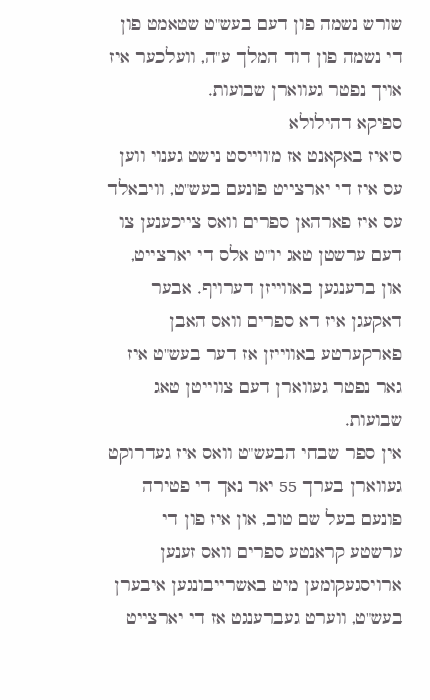שורש נשמה פון דעם בעש"ט שטאמט פון די נשמה פון דוד המלך ע"ה, וועלכער איז אויך נפטר געווארן שבועות.
ספיקא דהילולא
ס'איז באקאנט אז מ'ווייסט נישט גענוי ווען עס איז די יארצייט פונעם בעש"ט, וויבאלד עס איז פארהאן ספרים וואס צייכענען צו דעם ערשטן טאג יו"ט אלס די יארצייט, און ברענגען באווייזן דערויף. אבער דאקעגן איז דא ספרים וואס האבן פארקערטע באווייזן אז דער בעש"ט איז גאר נפטר געווארן דעם צווייטן טאג שבועות.
אין ספר שבחי הבעש"ט וואס איז געדרוקט געווארן בערך 55 יאר נאך די פטירה פונעם בעל שם טוב, און איז פון די ערשטע קראנטע ספרים וואס זענען ארויסגעקומען מיט באשרייבונגען איבערן בעש"ט, ווערט געברענגט אז די יארצייט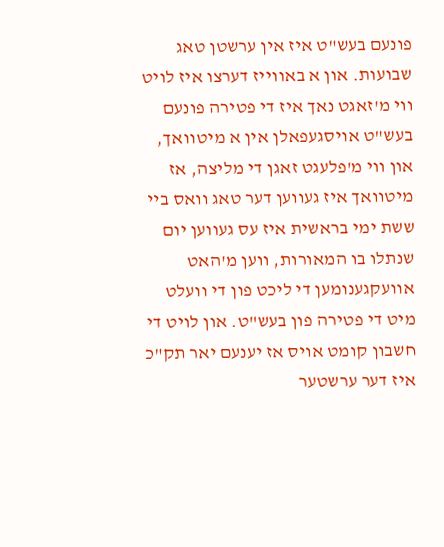פונעם בעש"ט איז אין ערשטן טאג שבועות. און א באווייז דערצו איז לויט ווי מ'זאגט נאך איז די פטירה פונעם בעש"ט אויסגעפאלן אין א מיטוואך, און ווי מ'פלעגט זאגן די מליצה, אז מיטוואך איז געווען דער טאג וואס ביי ששת ימי בראשית איז עס געווען יום שנתלו בו המאורות, ווען מ'האט אוועקגענומען די ליכט פון די וועלט מיט די פטירה פון בעש"ט. און לויט די חשבון קומט אויס אז יענעם יאר תק"כ איז דער ערשטער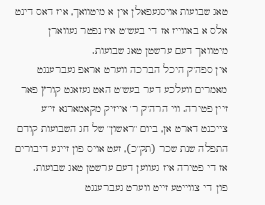טאג שבועות אויסגעפאלן אין א מיטוואך, איז דאס דינט אלס א באווייז אז די בעש"ט איז נפטר געווארן מיטוואך דעם ערשטן טאג שבועות.
אין ספה"ק היכל הברכה ווערט אראפ געברענגט מאמרים וועלכע דער בעש"ט האט געזאגט קורץ פאר זיין פטירה. ווי הרה"ק ר' אייזיק מקאמארנא זי"ע צייכנט דארט אן, ביום "ראשון" של חג השבועות קודם התפלה שנת שכר (תק"כ), זעט אויס פון זיינע דיבורים אז די פטירה איז געווען דעם ערשטן טאג שבועות.
פון די צווייטע זייט ווערט געברענגט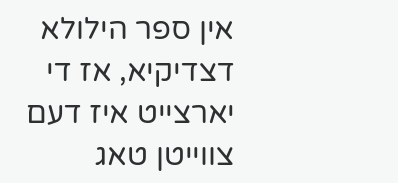אין ספר הילולא דצדיקיא, אז די יארצייט איז דעם צווייטן טאג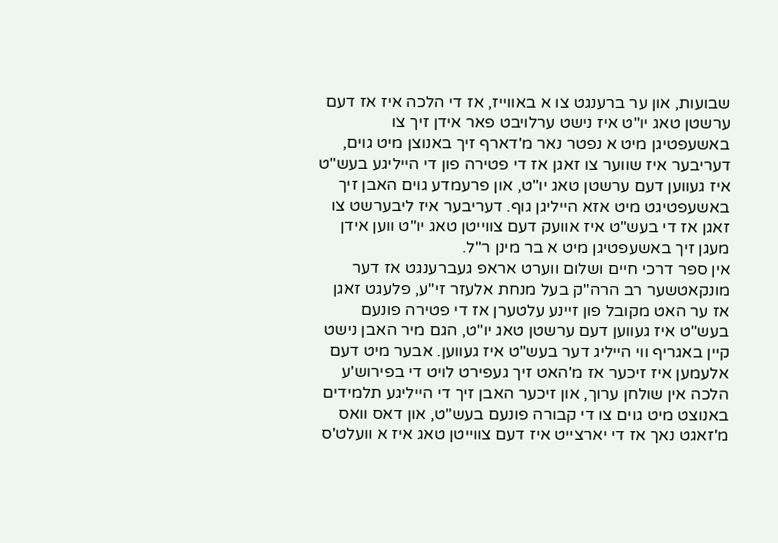שבועות, און ער ברענגט צו א באווייז, אז די הלכה איז אז דעם ערשטן טאג יו"ט איז נישט ערלויבט פאר אידן זיך צו באשעפטיגן מיט א נפטר נאר מ'דארף זיך באנוצן מיט גוים, דעריבער איז שווער צו זאגן אז די פטירה פון די הייליגע בעש"ט איז געווען דעם ערשטן טאג יו"ט, און פרעמדע גוים האבן זיך באשעפטיגט מיט אזא הייליגן גוף. דעריבער איז ליבערשט צו זאגן אז די בעש"ט איז אוועק דעם צווייטן טאג יו"ט ווען אידן מעגן זיך באשעפטיגן מיט א בר מינן ר"ל.
אין ספר דרכי חיים ושלום ווערט אראפ געברענגט אז דער מונקאטשער רב הרה"ק בעל מנחת אלעזר זי"ע, פלעגט זאגן אז ער האט מקובל פון זיינע עלטערן אז די פטירה פונעם בעש"ט איז געווען דעם ערשטן טאג יו"ט, הגם מיר האבן נישט קיין באגריף ווי הייליג דער בעש"ט איז געווען. אבער מיט דעם אלעמען איז זיכער אז מ'האט זיך געפירט לויט די בפירוש'ע הלכה אין שולחן ערוך, און זיכער האבן זיך די הייליגע תלמידים באנוצט מיט גוים צו די קבורה פונעם בעש"ט, און דאס וואס מ'זאגט נאך אז די יארצייט איז דעם צווייטן טאג איז א וועלט'ס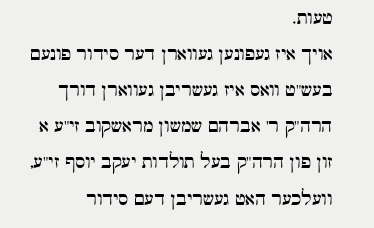טעות.
אויך איז געפונען געווארן דער סידור פונעם בעש"ט וואס איז געשריבן געווארן דורך הרה"ק ר' אברהם שמשון מראשקוב זי"ע א זון פון הרה"ק בעל תולדות יעקב יוסף זי"ע, וועלכער האט געשריבן דעם סידור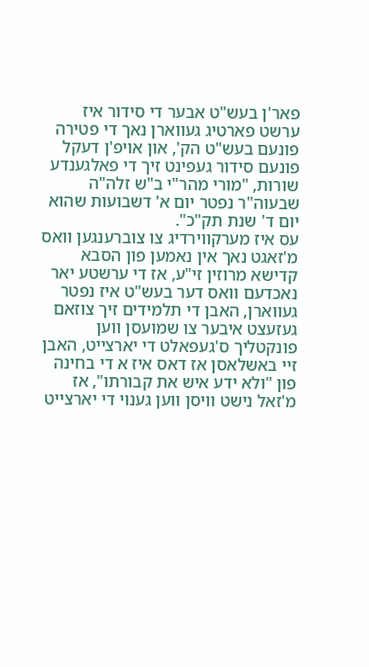פאר'ן בעש"ט אבער די סידור איז ערשט פארטיג געווארן נאך די פטירה פונעם בעש"ט הק', און אויפ'ן דעקל פונעם סידור געפינט זיך די פאלגענדע שורות, "מורי מהר"י ב"ש זלה"ה שבעוה"ר נפטר יום א' דשבועות שהוא יום ד' שנת תק"כ".
עס איז מערקווירדיג צו צוברענגען וואס מ'זאגט נאך אין נאמען פון הסבא קדישא מרוזין זי"ע, אז די ערשטע יאר נאכדעם וואס דער בעש"ט איז נפטר געווארן, האבן די תלמידים זיך צוזאם געזעצט איבער צו שמועסן ווען פונקטליך ס'געפאלט די יארצייט, האבן זיי באשלאסן אז דאס איז א די בחינה פון "ולא ידע איש את קבורתו", אז מ'זאל נישט וויסן ווען גענוי די יארצייט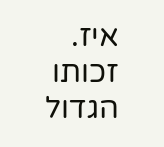איז.
זכותו הגדול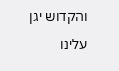והקדוש יגן עלינו